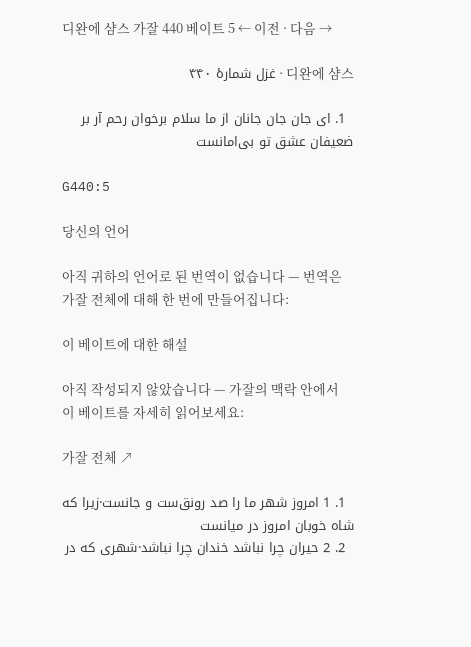디완에 샴스 가잘 440 베이트 5 ← 이전 · 다음 →

디완에 샴스 · غزل شمارهٔ ۴۴۰

  1. ای جان جان جانان از ما سلام برخوان رحم آر بر ضعیفان عشق تو بی‌امانست

G440:5

당신의 언어

아직 귀하의 언어로 된 번역이 없습니다 — 번역은 가잘 전체에 대해 한 번에 만들어집니다:

이 베이트에 대한 해설

아직 작성되지 않았습니다 — 가잘의 맥락 안에서 이 베이트를 자세히 읽어보세요:

가잘 전체 ↗

  1. 1 امروز شهر ما را صد رونق‌ست و جانست·زیرا که شاه خوبان امروز در میانست
  2. 2 حیران چرا نباشد خندان چرا نباشد·شهری که در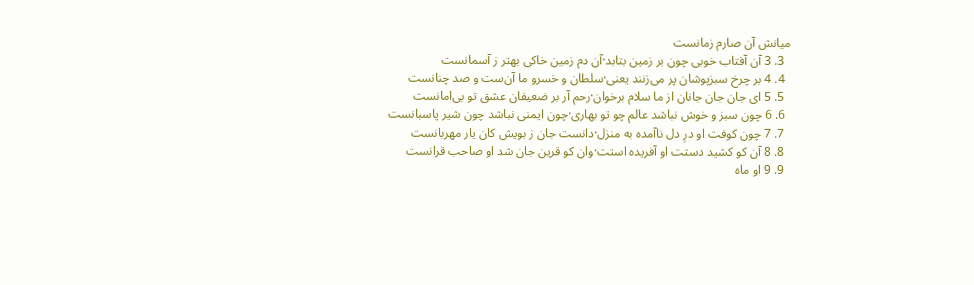میانش آن صارم زمانست
  3. 3 آن آفتاب خوبی چون بر زمین بتابد·آن دم زمین خاکی بهتر ز آسمانست
  4. 4 بر چرخ سبزپوشان پر می‌زنند یعنی·سلطان و خسرو ما آن‌ست و صد چنانست
  5. 5 ای جان جان جانان از ما سلام برخوان·رحم آر بر ضعیفان عشق تو بی‌امانست
  6. 6 چون سبز و خوش نباشد عالم چو تو بهاری·چون ایمنی نباشد چون شیر پاسبانست
  7. 7 چون کوفت او درِ دل ناآمده به منزل·دانست جان ز بویش کان یار مهربانست
  8. 8 آن کو کشید دستت او آفریده‌ استت·وان کو قرین جان شد او صاحب قرانست
  9. 9 او ماه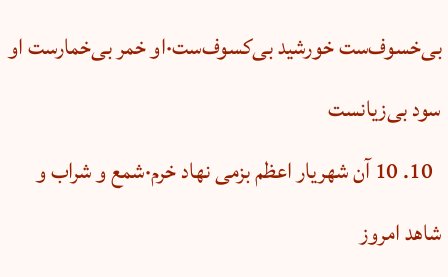بی‌خسوف‌ست خورشید بی‌کسوف‌ست·او خمر بی‌خمارست او سود بی‌زیانست
  10. 10 آن شهریار اعظم بزمی نهاد خرم·شمع و شراب و شاهد امروز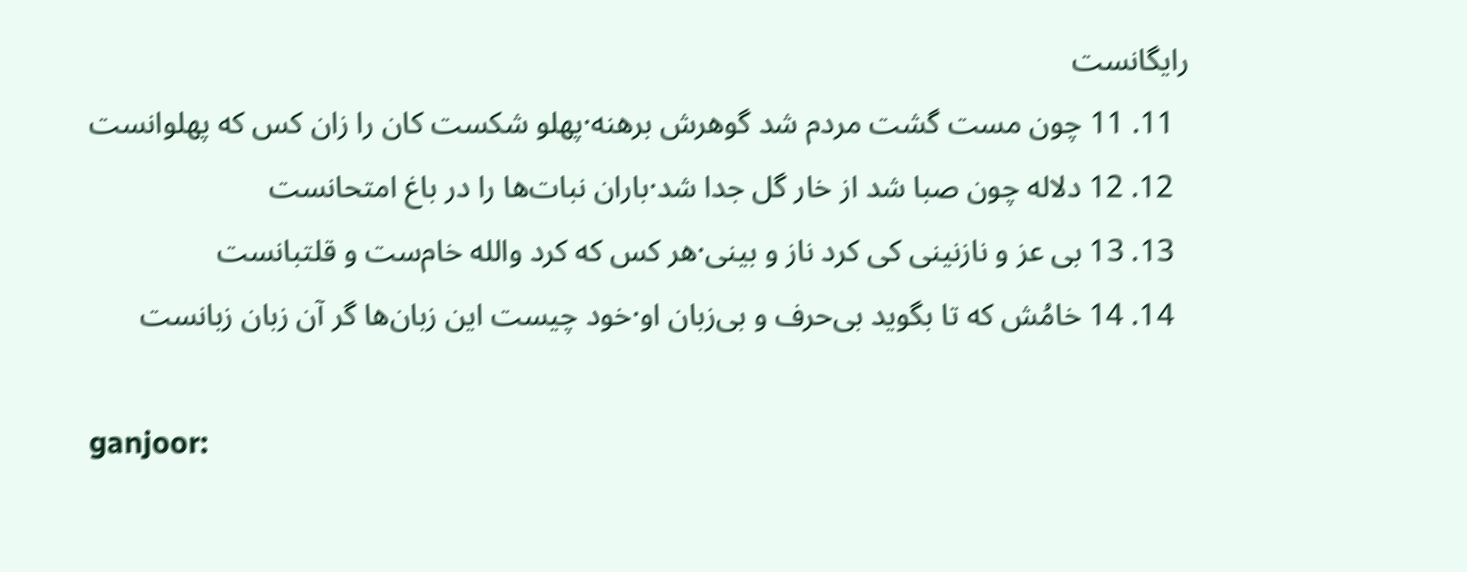رایگانست
  11. 11 چون مست گشت مردم شد گوهرش برهنه·پهلو شکست کان را زان کس که پهلوانست
  12. 12 دلاله چون صبا شد از خار گل جدا شد·باران نبات‌ها را در باغ امتحانست
  13. 13 بی عز و نازنینی کی کرد ناز و بینی·هر کس که کرد والله خام‌ست و قلتبانست
  14. 14 خامُش که تا بگوید بی‌حرف و بی‌زبان او·خود چیست این زبان‌ها گر آن زبان زبانست

ganjoor: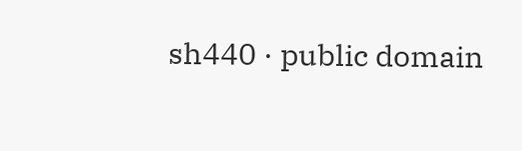sh440 · public domain